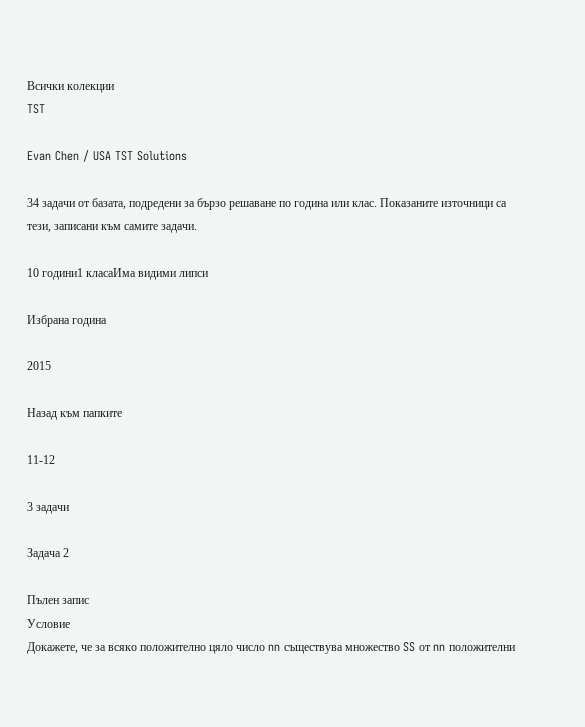Всички колекции
TST

Evan Chen / USA TST Solutions

34 задачи от базата, подредени за бързо решаване по година или клас. Показаните източници са тези, записани към самите задачи.

10 години1 класаИма видими липси

Избрана година

2015

Назад към папките

11-12

3 задачи

Задача 2

Пълен запис
Условие
Докажете, че за всяко положително цяло число nn съществува множество SS от nn положителни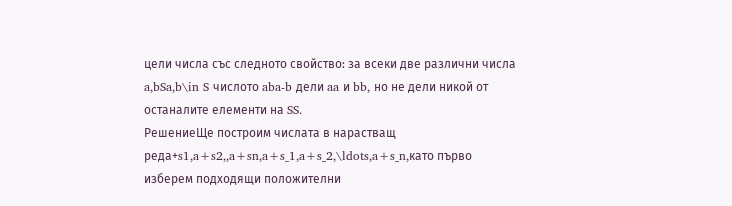цели числа със следното свойство: за всеки две различни числа a,bSa,b\in S числото aba-b дели aa и bb, но не дели никой от останалите елементи на SS.
РешениеЩе построим числата в нарастващ редa+s1,a+s2,,a+sn,a+s_1,a+s_2,\ldots,a+s_n,като първо изберем подходящи положителни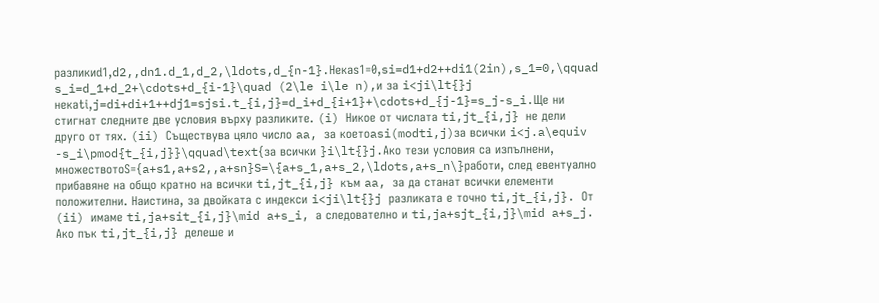разликиd1,d2,,dn1.d_1,d_2,\ldots,d_{n-1}.Некаs1=0,si=d1+d2++di1(2in),s_1=0,\qquad s_i=d_1+d_2+\cdots+d_{i-1}\quad (2\le i\le n),и за i<ji\lt{}j некаti,j=di+di+1++dj1=sjsi.t_{i,j}=d_i+d_{i+1}+\cdots+d_{j-1}=s_j-s_i.Ще ни стигнат следните две условия върху разликите. (i) Никое от числата ti,jt_{i,j} не дели друго от тях. (ii) Съществува цяло число aa, за коетоasi(modti,j)за всички i<j.a\equiv -s_i\pmod{t_{i,j}}\qquad\text{за всички }i\lt{}j.Ако тези условия са изпълнени, множествотоS={a+s1,a+s2,,a+sn}S=\{a+s_1,a+s_2,\ldots,a+s_n\}работи, след евентуално прибавяне на общо кратно на всички ti,jt_{i,j} към aa, за да станат всички елементи положителни. Наистина, за двойката с индекси i<ji\lt{}j разликата е точно ti,jt_{i,j}. От (ii) имаме ti,ja+sit_{i,j}\mid a+s_i, а следователно и ti,ja+sjt_{i,j}\mid a+s_j. Ако пък ti,jt_{i,j} делеше и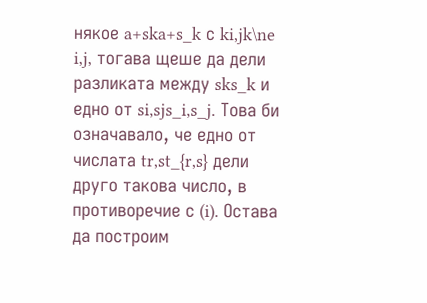някое a+ska+s_k с ki,jk\ne i,j, тогава щеше да дели разликата между sks_k и едно от si,sjs_i,s_j. Това би означавало, че едно от числата tr,st_{r,s} дели друго такова число, в противоречие с (i). Остава да построим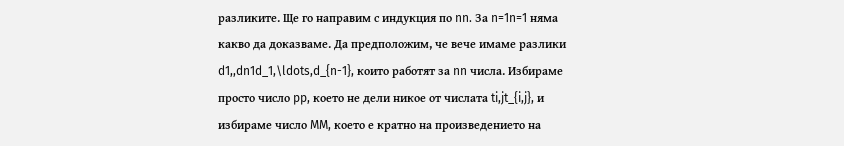разликите. Ще го направим с индукция по nn. За n=1n=1 няма какво да доказваме. Да предположим, че вече имаме разлики d1,,dn1d_1,\ldots,d_{n-1}, които работят за nn числа. Избираме просто число pp, което не дели никое от числата ti,jt_{i,j}, и избираме число MM, което е кратно на произведението на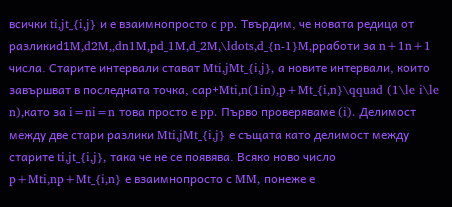всички ti,jt_{i,j} и е взаимнопросто с pp. Твърдим, че новата редица от разликиd1M,d2M,,dn1M,pd_1M,d_2M,\ldots,d_{n-1}M,pработи за n+1n+1 числа. Старите интервали стават Mti,jMt_{i,j}, а новите интервали, които завършват в последната точка, саp+Mti,n(1in),p+Mt_{i,n}\qquad (1\le i\le n),като за i=ni=n това просто е pp. Първо проверяваме (i). Делимост между две стари разлики Mti,jMt_{i,j} е същата като делимост между старите ti,jt_{i,j}, така че не се появява. Всяко ново число p+Mti,np+Mt_{i,n} е взаимнопросто с MM, понеже е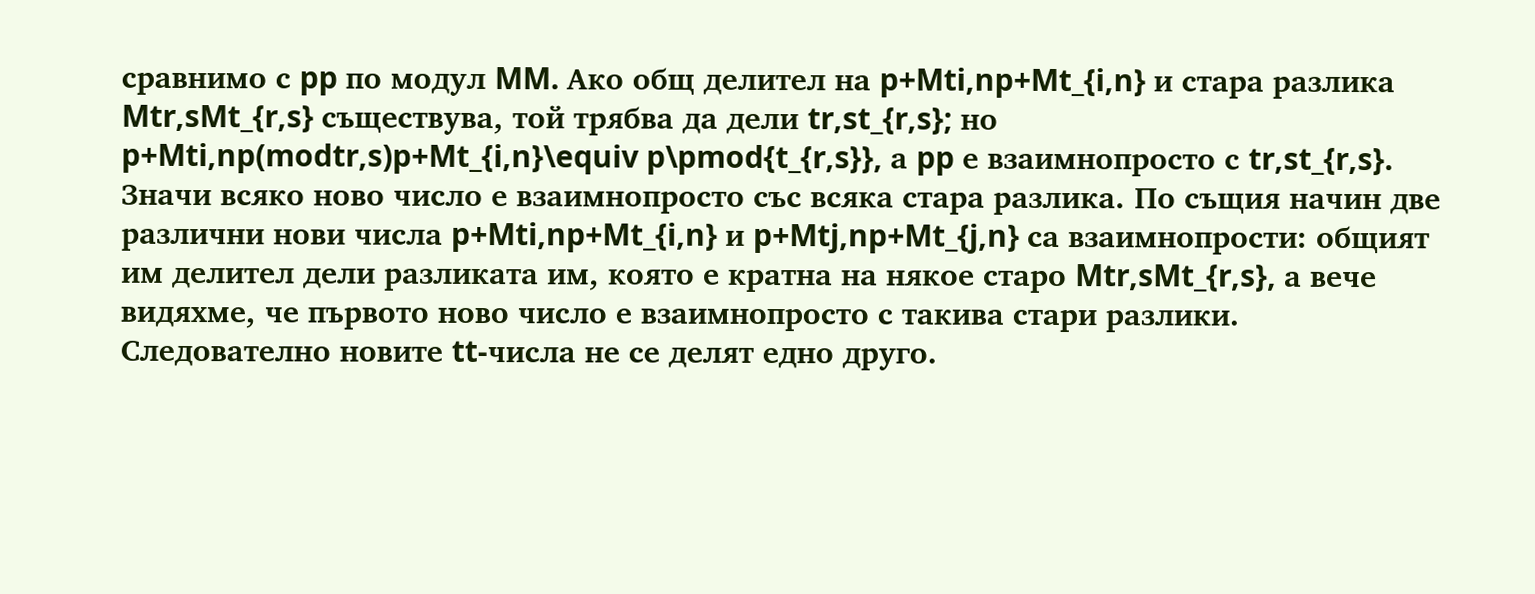сравнимо с pp по модул MM. Ако общ делител на p+Mti,np+Mt_{i,n} и стара разлика Mtr,sMt_{r,s} съществува, той трябва да дели tr,st_{r,s}; но p+Mti,np(modtr,s)p+Mt_{i,n}\equiv p\pmod{t_{r,s}}, а pp е взаимнопросто с tr,st_{r,s}. Значи всяко ново число е взаимнопросто със всяка стара разлика. По същия начин две различни нови числа p+Mti,np+Mt_{i,n} и p+Mtj,np+Mt_{j,n} са взаимнопрости: общият им делител дели разликата им, която е кратна на някое старо Mtr,sMt_{r,s}, а вече видяхме, че първото ново число е взаимнопросто с такива стари разлики. Следователно новите tt-числа не се делят едно друго.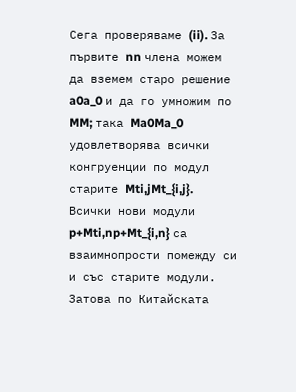Сега проверяваме (ii). За първите nn члена можем да вземем старо решение a0a_0 и да го умножим по MM; така Ma0Ma_0 удовлетворява всички конгруенции по модул старите Mti,jMt_{i,j}. Всички нови модули p+Mti,np+Mt_{i,n} са взаимнопрости помежду си и със старите модули. Затова по Китайската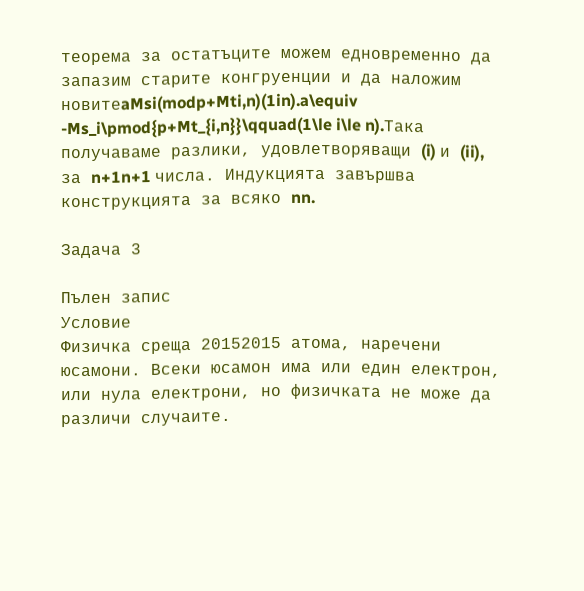теорема за остатъците можем едновременно да запазим старите конгруенции и да наложим новитеaMsi(modp+Mti,n)(1in).a\equiv -Ms_i\pmod{p+Mt_{i,n}}\qquad(1\le i\le n).Така получаваме разлики, удовлетворяващи (i) и (ii), за n+1n+1 числа. Индукцията завършва конструкцията за всяко nn.

Задача 3

Пълен запис
Условие
Физичка среща 20152015 атома, наречени юсамони. Всеки юсамон има или един електрон, или нула електрони, но физичката не може да различи случаите.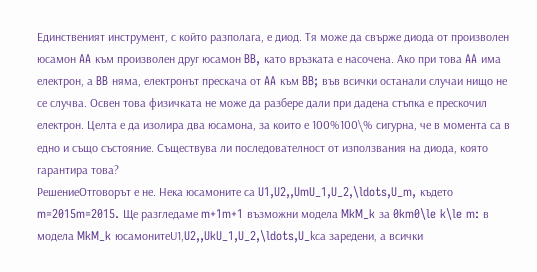Единственият инструмент, с който разполага, е диод. Тя може да свърже диода от произволен юсамон AA към произволен друг юсамон BB, като връзката е насочена. Ако при това AA има електрон, а BB няма, електронът прескача от AA към BB; във всички останали случаи нищо не се случва. Освен това физичката не може да разбере дали при дадена стъпка е прескочил електрон. Целта е да изолира два юсамона, за които е 100%100\% сигурна, че в момента са в едно и също състояние. Съществува ли последователност от използвания на диода, която гарантира това?
РешениеОтговорът е не. Нека юсамоните са U1,U2,,UmU_1,U_2,\ldots,U_m, където m=2015m=2015. Ще разгледаме m+1m+1 възможни модела MkM_k за 0km0\le k\le m: в модела MkM_k юсамонитеU1,U2,,UkU_1,U_2,\ldots,U_kса заредени, а всички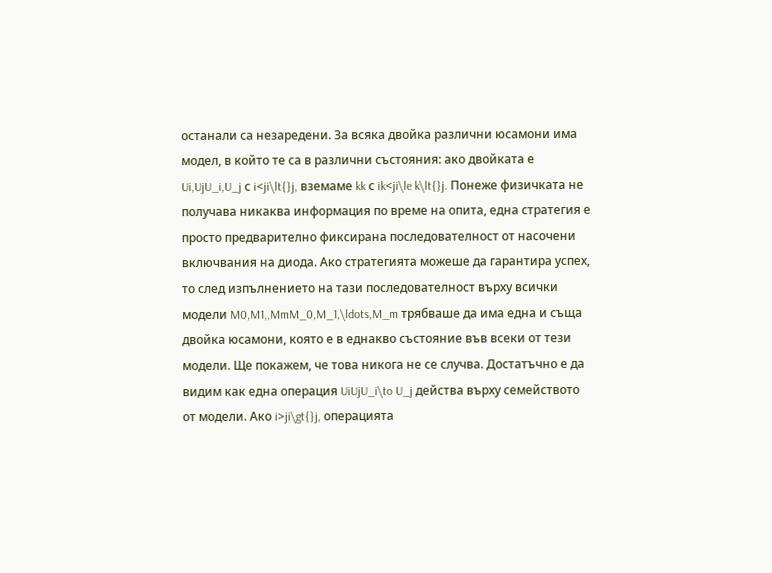останали са незаредени. За всяка двойка различни юсамони има модел, в който те са в различни състояния: ако двойката е Ui,UjU_i,U_j с i<ji\lt{}j, вземаме kk с ik<ji\le k\lt{}j. Понеже физичката не получава никаква информация по време на опита, една стратегия е просто предварително фиксирана последователност от насочени включвания на диода. Ако стратегията можеше да гарантира успех, то след изпълнението на тази последователност върху всички модели M0,M1,,MmM_0,M_1,\ldots,M_m трябваше да има една и съща двойка юсамони, която е в еднакво състояние във всеки от тези модели. Ще покажем, че това никога не се случва. Достатъчно е да видим как една операция UiUjU_i\to U_j действа върху семейството от модели. Ако i>ji\gt{}j, операцията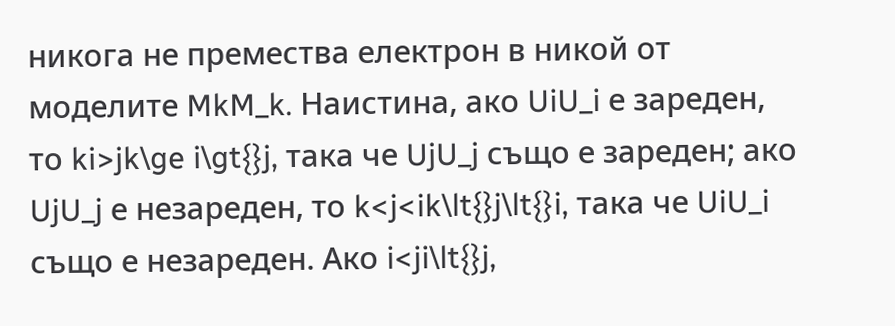никога не премества електрон в никой от моделите MkM_k. Наистина, ако UiU_i е зареден, то ki>jk\ge i\gt{}j, така че UjU_j също е зареден; ако UjU_j е незареден, то k<j<ik\lt{}j\lt{}i, така че UiU_i също е незареден. Ако i<ji\lt{}j,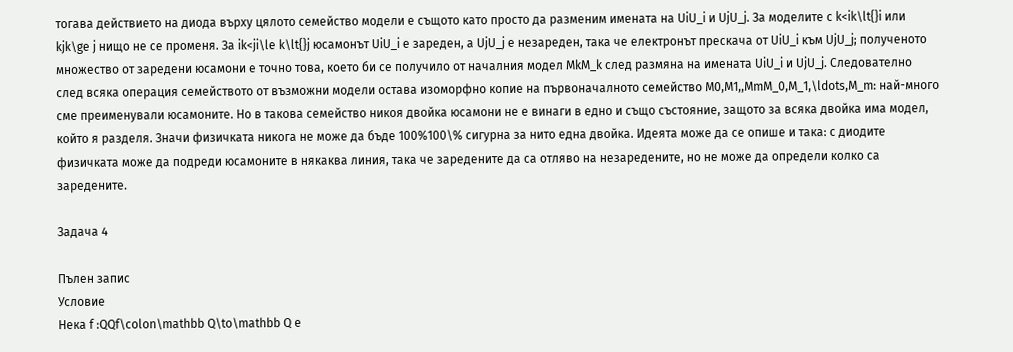тогава действието на диода върху цялото семейство модели е същото като просто да разменим имената на UiU_i и UjU_j. За моделите с k<ik\lt{}i или kjk\ge j нищо не се променя. За ik<ji\le k\lt{}j юсамонът UiU_i е зареден, а UjU_j е незареден, така че електронът прескача от UiU_i към UjU_j; полученото множество от заредени юсамони е точно това, което би се получило от началния модел MkM_k след размяна на имената UiU_i и UjU_j. Следователно след всяка операция семейството от възможни модели остава изоморфно копие на първоначалното семейство M0,M1,,MmM_0,M_1,\ldots,M_m: най-много сме преименували юсамоните. Но в такова семейство никоя двойка юсамони не е винаги в едно и също състояние, защото за всяка двойка има модел, който я разделя. Значи физичката никога не може да бъде 100%100\% сигурна за нито една двойка. Идеята може да се опише и така: с диодите физичката може да подреди юсамоните в някаква линия, така че заредените да са отляво на незаредените, но не може да определи колко са заредените.

Задача 4

Пълен запис
Условие
Нека f :QQf\colon\mathbb Q\to\mathbb Q е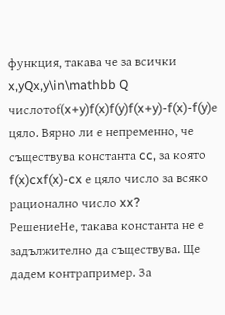функция, такава че за всички x,yQx,y\in\mathbb Q числотоf(x+y)f(x)f(y)f(x+y)-f(x)-f(y)е цяло. Вярно ли е непременно, че съществува константа cc, за която f(x)cxf(x)-cx е цяло число за всяко рационално число xx?
РешениеНе, такава константа не е задължително да съществува. Ще дадем контрапример. За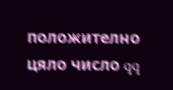положително цяло число qq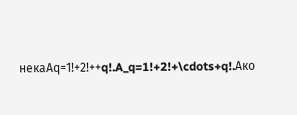некаAq=1!+2!++q!.A_q=1!+2!+\cdots+q!.Ако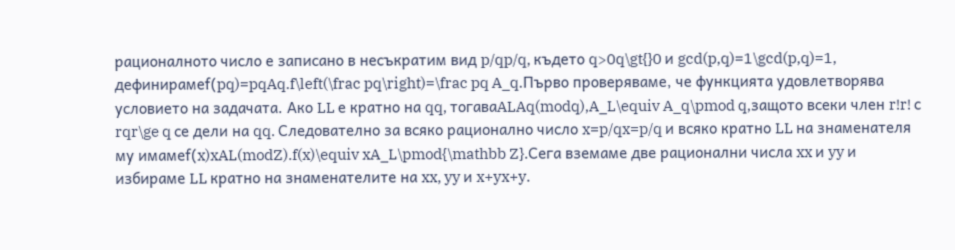рационалното число е записано в несъкратим вид p/qp/q, където q>0q\gt{}0 и gcd(p,q)=1\gcd(p,q)=1, дефинирамеf(pq)=pqAq.f\left(\frac pq\right)=\frac pq A_q.Първо проверяваме, че функцията удовлетворява условието на задачата. Ако LL е кратно на qq, тогаваALAq(modq),A_L\equiv A_q\pmod q,защото всеки член r!r! с rqr\ge q се дели на qq. Следователно за всяко рационално число x=p/qx=p/q и всяко кратно LL на знаменателя му имамеf(x)xAL(modZ).f(x)\equiv xA_L\pmod{\mathbb Z}.Сега вземаме две рационални числа xx и yy и избираме LL кратно на знаменателите на xx, yy и x+yx+y.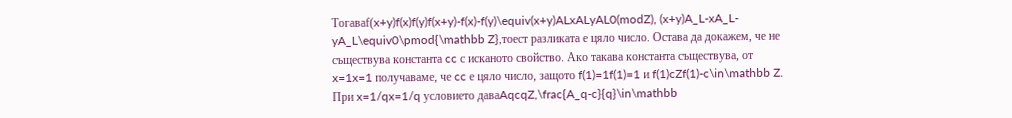Тогаваf(x+y)f(x)f(y)f(x+y)-f(x)-f(y)\equiv(x+y)ALxALyAL0(modZ), (x+y)A_L-xA_L-yA_L\equiv0\pmod{\mathbb Z},тоест разликата е цяло число. Остава да докажем, че не съществува константа cc с исканото свойство. Ако такава константа съществува, от x=1x=1 получаваме, че cc е цяло число, защото f(1)=1f(1)=1 и f(1)cZf(1)-c\in\mathbb Z. При x=1/qx=1/q условието даваAqcqZ,\frac{A_q-c}{q}\in\mathbb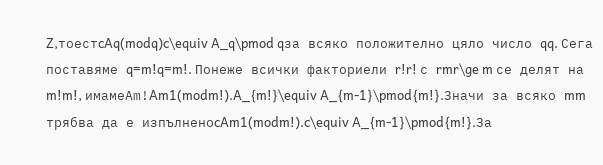Z,тоестcAq(modq)c\equiv A_q\pmod qза всяко положително цяло число qq. Сега поставяме q=m!q=m!. Понеже всички факториели r!r! с rmr\ge m се делят на m!m!, имамеAm!Am1(modm!).A_{m!}\equiv A_{m-1}\pmod{m!}.Значи за всяко mm трябва да е изпълненоcAm1(modm!).c\equiv A_{m-1}\pmod{m!}.За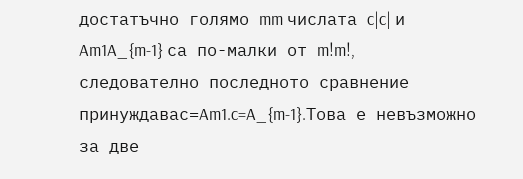достатъчно голямо mm числата c|c| и Am1A_{m-1} са по-малки от m!m!, следователно последното сравнение принуждаваc=Am1.c=A_{m-1}.Това е невъзможно за две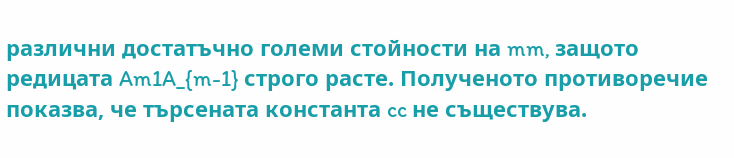различни достатъчно големи стойности на mm, защото редицата Am1A_{m-1} строго расте. Полученото противоречие показва, че търсената константа cc не съществува.